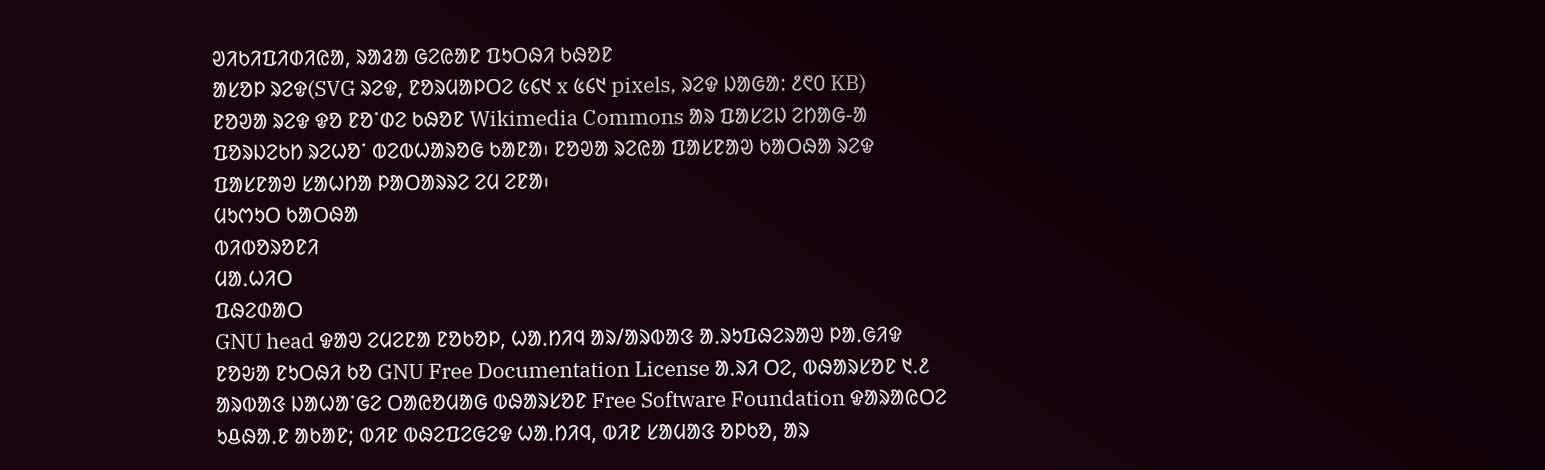ᱣᱤᱠᱤᱯᱤᱰᱤᱭᱟ, ᱨᱟᱲᱟ ᱜᱮᱭᱟᱱ ᱯᱩᱛᱷᱤ ᱠᱷᱚᱱ
ᱟᱥᱚᱞ ᱨᱮᱫ(SVG ᱨᱮᱫ, ᱱᱚᱨᱢᱟᱞᱛᱮ ᱕᱔᱑ x ᱕᱔᱑ pixels, ᱨᱮᱫ ᱡᱟᱜᱟ: ᱒᱖᱐ KB)
ᱱᱚᱣᱟ ᱨᱮᱫ ᱫᱚ ᱱᱚᱸᱰᱮ ᱠᱷᱚᱱ Wikimedia Commons ᱟᱨ ᱯᱟᱥᱮᱡ ᱮᱴᱟᱜ-ᱟ ᱯᱚᱨᱡᱮᱠᱴ ᱨᱮᱦᱚᱸ ᱵᱮᱵᱦᱟᱨᱚᱜ ᱠᱟᱱᱟ᱾ ᱱᱚᱣᱟ ᱨᱮᱭᱟ ᱯᱟᱥᱱᱟᱣ ᱠᱟᱛᱷᱟ ᱨᱮᱫ ᱯᱟᱥᱱᱟᱣ ᱥᱟᱦᱴᱟ ᱞᱟᱛᱟᱨᱨᱮ ᱮᱢ ᱮᱱᱟ᱾
ᱢᱩᱬᱩᱛ ᱠᱟᱛᱷᱟ
ᱵᱤᱵᱚᱨᱚᱱᱤ
ᱢᱟᱹᱦᱤᱛ
ᱯᱷᱮᱰᱟᱛ
GNU head ᱫᱟᱣ ᱮᱢᱮᱱᱟ ᱱᱚᱠᱚᱞ, ᱦᱟᱹᱴᱤᱧ ᱟᱨ/ᱟᱨᱵᱟᱝ ᱟᱹᱨᱩᱯᱷᱮᱨᱟᱣ ᱞᱟᱹᱜᱤᱫ ᱱᱚᱶᱟ ᱱᱩᱛᱷᱤ ᱠᱚ GNU Free Documentation License ᱟᱹᱨᱤ ᱛᱮ, ᱵᱷᱟᱨᱥᱚᱱ ᱑.᱒ ᱟᱨᱵᱟᱝ ᱡᱟᱦᱟᱸᱜᱮ ᱛᱟᱭᱚᱢᱟᱜ ᱵᱷᱟᱨᱥᱚᱱ Free Software Foundation ᱫᱟᱨᱟᱭᱛᱮ ᱩᱪᱷᱟᱹᱱ ᱟᱠᱟᱱ; ᱵᱤᱱ ᱵᱷᱮᱯᱮᱜᱮᱫ ᱦᱟᱹᱴᱤᱧ, ᱵᱤᱱ ᱥᱟᱢᱟᱝ ᱚᱞᱠᱚ, ᱟᱨ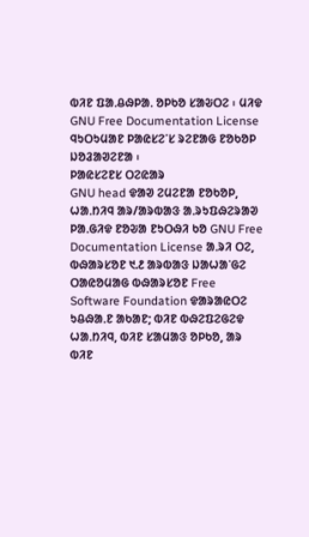ᱵᱤᱱ ᱯᱟᱹᱪᱷᱞᱟᱹ ᱚᱞᱠᱚ ᱥᱟᱶᱛᱮ ᱾ ᱢᱤᱫ GNU Free Documentation License ᱧᱩᱛᱩᱢᱟᱱ ᱞᱟᱭᱥᱮᱸᱥ ᱨᱮᱱᱟᱜ ᱱᱚᱠᱚᱞ ᱡᱚᱲᱟᱣᱮᱱᱟ ᱾
ᱞᱟᱭᱥᱮᱱᱥ ᱛᱮᱭᱟᱨ
GNU head ᱫᱟᱣ ᱮᱢᱮᱱᱟ ᱱᱚᱠᱚᱞ, ᱦᱟᱹᱴᱤᱧ ᱟᱨ/ᱟᱨᱵᱟᱝ ᱟᱹᱨᱩᱯᱷᱮᱨᱟᱣ ᱞᱟᱹᱜᱤᱫ ᱱᱚᱶᱟ ᱱᱩᱛᱷᱤ ᱠᱚ GNU Free Documentation License ᱟᱹᱨᱤ ᱛᱮ, ᱵᱷᱟᱨᱥᱚᱱ ᱑.᱒ ᱟᱨᱵᱟᱝ ᱡᱟᱦᱟᱸᱜᱮ ᱛᱟᱭᱚᱢᱟᱜ ᱵᱷᱟᱨᱥᱚᱱ Free Software Foundation ᱫᱟᱨᱟᱭᱛᱮ ᱩᱪᱷᱟᱹᱱ ᱟᱠᱟᱱ; ᱵᱤᱱ ᱵᱷᱮᱯᱮᱜᱮᱫ ᱦᱟᱹᱴᱤᱧ, ᱵᱤᱱ ᱥᱟᱢᱟᱝ ᱚᱞᱠᱚ, ᱟᱨ ᱵᱤᱱ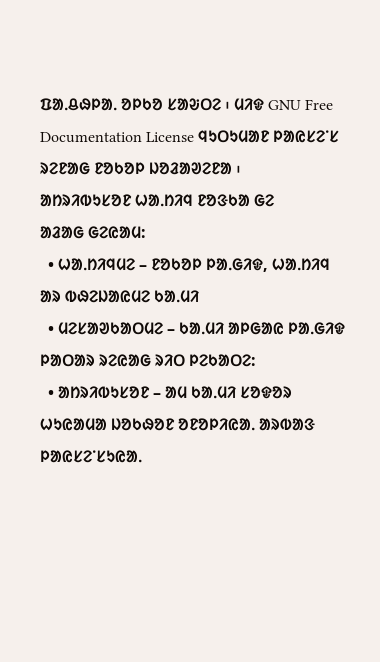ᱯᱟᱹᱪᱷᱞᱟᱹ ᱚᱞᱠᱚ ᱥᱟᱶᱛᱮ ᱾ ᱢᱤᱫ GNU Free Documentation License ᱧᱩᱛᱩᱢᱟᱱ ᱞᱟᱭᱥᱮᱸᱥ ᱨᱮᱱᱟᱜ ᱱᱚᱠᱚᱞ ᱡᱚᱲᱟᱣᱮᱱᱟ ᱾
ᱟᱴᱨᱤᱵᱩᱥᱚᱱ ᱦᱟᱹᱴᱤᱧ ᱱᱚᱝᱠᱟ ᱜᱮ
ᱟᱲᱟᱜ ᱜᱮᱭᱟᱢ:
  • ᱦᱟᱹᱴᱤᱧᱢᱮ – ᱱᱚᱠᱚᱞ ᱞᱟᱹᱜᱤᱫ, ᱦᱟᱹᱴᱤᱧ ᱟᱨ ᱵᱷᱮᱡᱟᱭᱢᱮ ᱠᱟᱹᱢᱤ
  • ᱢᱮᱥᱟᱣᱠᱟᱛᱢᱮ – ᱠᱟᱹᱢᱤ ᱟᱞᱜᱟᱭ ᱞᱟᱹᱜᱤᱫ
ᱞᱟᱛᱟᱨ ᱨᱮᱭᱟᱜ ᱨᱤᱛ ᱞᱮᱠᱟᱛᱮ:
  • ᱟᱴᱨᱤᱵᱩᱥᱚᱱ – ᱟᱢ ᱠᱟᱹᱢᱤ ᱥᱚᱫᱚᱨ ᱦᱩᱭᱟᱢᱟ ᱡᱚᱠᱷᱚᱱ ᱚᱱᱚᱞᱤᱭᱟᱹ ᱟᱨᱵᱟᱝ ᱞᱟᱭᱥᱮᱸᱥᱩᱭᱟᱹ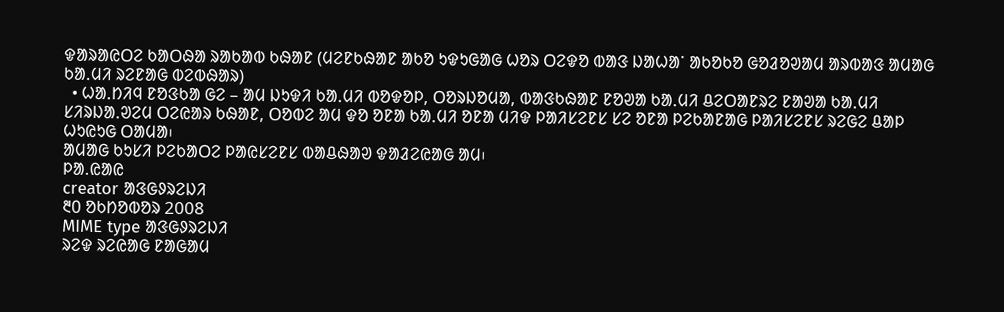ᱫᱟᱨᱟᱭᱛᱮ ᱠᱟᱛᱷᱟ ᱨᱟᱠᱟᱵ ᱠᱷᱟᱱ (ᱢᱮᱱᱠᱷᱟᱱ ᱟᱠᱚ ᱩᱫᱩᱜᱟᱜ ᱦᱚᱨ ᱛᱮᱫᱚ ᱵᱟᱝ ᱡᱟᱦᱟᱸ ᱟᱠᱚᱠᱚ ᱜᱚᱲᱚᱣᱟᱢ ᱟᱨᱵᱟᱝ ᱟᱢᱟᱜ ᱠᱟᱹᱢᱤ ᱨᱮᱱᱟᱜ ᱵᱮᱵᱷᱟᱨ)
  • ᱦᱟᱹᱴᱤᱧ ᱱᱚᱝᱠᱟ ᱜᱮ – ᱟᱢ ᱡᱩᱫᱤ ᱠᱟᱹᱢᱤ ᱵᱚᱫᱚᱞ, ᱛᱚᱨᱡᱚᱢᱟ, ᱵᱟᱝᱠᱷᱟᱱ ᱱᱚᱣᱟ ᱠᱟᱹᱢᱤ ᱪᱮᱛᱟᱱᱨᱮ ᱱᱟᱣᱟ ᱠᱟᱹᱢᱤ ᱥᱤᱨᱡᱟᱹᱣᱮᱢ ᱛᱮᱭᱟᱨ ᱠᱷᱟᱱ, ᱛᱚᱵᱮ ᱟᱢ ᱫᱚ ᱚᱱᱟ ᱠᱟᱹᱢᱤ ᱚᱱᱟ ᱢᱤᱫ ᱞᱟᱤᱥᱮᱱᱥ ᱥᱮ ᱚᱱᱟ ᱞᱮᱠᱟᱱᱟᱜ ᱞᱟᱤᱥᱮᱱᱥ ᱨᱮᱜᱮ ᱪᱟᱞ ᱦᱩᱭᱩᱜ ᱛᱟᱢᱟ᱾
ᱟᱢᱟᱜ ᱠᱩᱥᱤ ᱞᱮᱠᱟᱛᱮ ᱞᱟᱭᱥᱮᱱᱥ ᱵᱟᱪᱷᱟᱣ ᱫᱟᱲᱮᱭᱟᱜ ᱟᱢ᱾
ᱞᱟ.ᱭᱟᱭ
creator ᱟᱝᱜᱽᱨᱮᱡᱤ
᱓᱐ ᱚᱠᱴᱚᱵᱚᱨ 2008
MIME type ᱟᱝᱜᱽᱨᱮᱡᱤ
ᱨᱮᱫ ᱨᱮᱭᱟᱜ ᱱᱟᱜᱟᱢ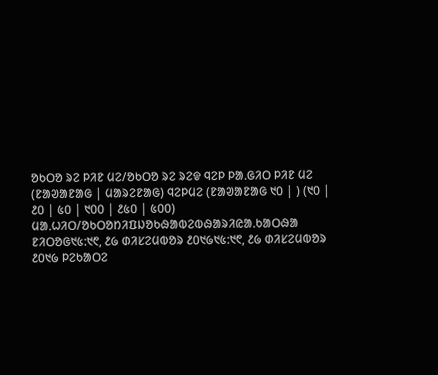ᱚᱠᱛᱚ ᱨᱮ ᱞᱤᱱ ᱢᱮ/ᱚᱠᱛᱚ ᱨᱮ ᱨᱮᱫ ᱧᱮᱞ ᱞᱟᱹᱜᱤᱛ ᱞᱤᱱ ᱢᱮ
(ᱱᱟᱣᱟᱱᱟᱜ | ᱢᱟᱨᱮᱱᱟᱜ) ᱧᱮᱞᱢᱮ (ᱱᱟᱣᱟᱱᱟᱜ ᱑᱐ | ) (᱑᱐ | ᱒᱐ | ᱕᱐ | ᱑᱐᱐ | ᱒᱕᱐ | ᱕᱐᱐)
ᱢᱟᱹᱦᱤᱛ/ᱚᱠᱛᱚᱴᱤᱯᱡᱚᱠᱷᱟᱵᱮᱵᱷᱟᱨᱤᱭᱟᱹᱠᱟᱛᱷᱟ
ᱱᱤᱛᱚᱜ᱑᱕:᱑᱖, ᱒᱙ ᱰᱤᱥᱮᱢᱵᱚᱨ ᱒᱐᱑᱙᱑᱕:᱑᱖, ᱒᱙ ᱰᱤᱥᱮᱢᱵᱚᱨ ᱒᱐᱑᱙ ᱞᱮᱠᱟᱛᱮ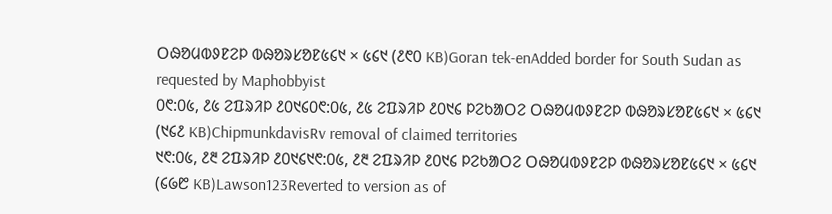ᱛᱷᱚᱢᱵᱽᱱᱮᱞ ᱵᱷᱚᱨᱥᱚᱱ᱕᱔᱑ × ᱕᱔᱑ (᱒᱖᱐ KB)Goran tek-enAdded border for South Sudan as requested by Maphobbyist
᱐᱖:᱐᱕, ᱒᱕ ᱮᱯᱨᱤᱞ ᱒᱐᱑᱔᱐᱖:᱐᱕, ᱒᱕ ᱮᱯᱨᱤᱞ ᱒᱐᱑᱔ ᱞᱮᱠᱟᱛᱮ ᱛᱷᱚᱢᱵᱽᱱᱮᱞ ᱵᱷᱚᱨᱥᱚᱱ᱕᱔᱑ × ᱕᱔᱑ (᱑᱔᱒ KB)ChipmunkdavisRv removal of claimed territories
᱑᱖:᱐᱕, ᱒᱓ ᱮᱯᱨᱤᱞ ᱒᱐᱑᱔᱑᱖:᱐᱕, ᱒᱓ ᱮᱯᱨᱤᱞ ᱒᱐᱑᱔ ᱞᱮᱠᱟᱛᱮ ᱛᱷᱚᱢᱵᱽᱱᱮᱞ ᱵᱷᱚᱨᱥᱚᱱ᱕᱔᱑ × ᱕᱔᱑ (᱔᱙᱘ KB)Lawson123Reverted to version as of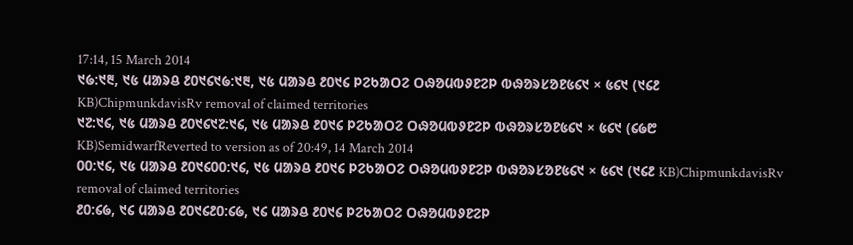17:14, 15 March 2014
᱑᱙:᱑᱓, ᱑᱕ ᱢᱟᱨᱪ ᱒᱐᱑᱔᱑᱙:᱑᱓, ᱑᱕ ᱢᱟᱨᱪ ᱒᱐᱑᱔ ᱞᱮᱠᱟᱛᱮ ᱛᱷᱚᱢᱵᱽᱱᱮᱞ ᱵᱷᱚᱨᱥᱚᱱ᱕᱔᱑ × ᱕᱔᱑ (᱑᱔᱒ KB)ChipmunkdavisRv removal of claimed territories
᱑᱗:᱑᱔, ᱑᱕ ᱢᱟᱨᱪ ᱒᱐᱑᱔᱑᱗:᱑᱔, ᱑᱕ ᱢᱟᱨᱪ ᱒᱐᱑᱔ ᱞᱮᱠᱟᱛᱮ ᱛᱷᱚᱢᱵᱽᱱᱮᱞ ᱵᱷᱚᱨᱥᱚᱱ᱕᱔᱑ × ᱕᱔᱑ (᱔᱙᱘ KB)SemidwarfReverted to version as of 20:49, 14 March 2014
᱐᱐:᱑᱔, ᱑᱕ ᱢᱟᱨᱪ ᱒᱐᱑᱔᱐᱐:᱑᱔, ᱑᱕ ᱢᱟᱨᱪ ᱒᱐᱑᱔ ᱞᱮᱠᱟᱛᱮ ᱛᱷᱚᱢᱵᱽᱱᱮᱞ ᱵᱷᱚᱨᱥᱚᱱ᱕᱔᱑ × ᱕᱔᱑ (᱑᱔᱒ KB)ChipmunkdavisRv removal of claimed territories
᱒᱐:᱔᱙, ᱑᱔ ᱢᱟᱨᱪ ᱒᱐᱑᱔᱒᱐:᱔᱙, ᱑᱔ ᱢᱟᱨᱪ ᱒᱐᱑᱔ ᱞᱮᱠᱟᱛᱮ ᱛᱷᱚᱢᱵᱽᱱᱮᱞ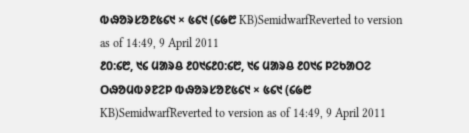ᱵᱷᱚᱨᱥᱚᱱ᱕᱔᱑ × ᱕᱔᱑ (᱔᱙᱘ KB)SemidwarfReverted to version as of 14:49, 9 April 2011
᱒᱐:᱔᱘, ᱑᱔ ᱢᱟᱨᱪ ᱒᱐᱑᱔᱒᱐:᱔᱘, ᱑᱔ ᱢᱟᱨᱪ ᱒᱐᱑᱔ ᱞᱮᱠᱟᱛᱮ ᱛᱷᱚᱢᱵᱽᱱᱮᱞ ᱵᱷᱚᱨᱥᱚᱱ᱕᱔᱑ × ᱕᱔᱑ (᱔᱙᱘ KB)SemidwarfReverted to version as of 14:49, 9 April 2011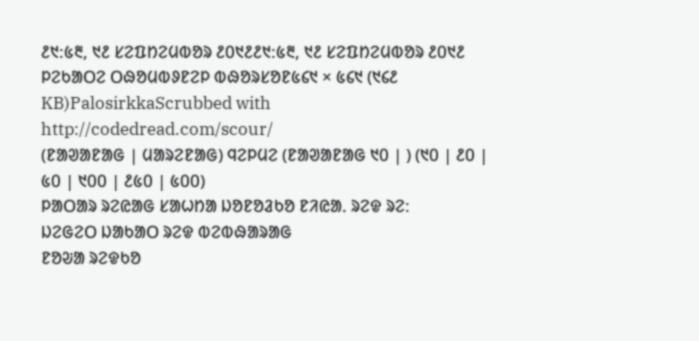᱒᱑:᱕᱓, ᱑᱒ ᱥᱮᱯᱴᱮᱢᱵᱚᱨ ᱒᱐᱑᱒᱒᱑:᱕᱓, ᱑᱒ ᱥᱮᱯᱴᱮᱢᱵᱚᱨ ᱒᱐᱑᱒ ᱞᱮᱠᱟᱛᱮ ᱛᱷᱚᱢᱵᱽᱱᱮᱞ ᱵᱷᱚᱨᱥᱚᱱ᱕᱔᱑ × ᱕᱔᱑ (᱑᱔᱒ KB)PalosirkkaScrubbed with http://codedread.com/scour/
(ᱱᱟᱣᱟᱱᱟᱜ | ᱢᱟᱨᱮᱱᱟᱜ) ᱧᱮᱞᱢᱮ (ᱱᱟᱣᱟᱱᱟᱜ ᱑᱐ | ) (᱑᱐ | ᱒᱐ | ᱕᱐ | ᱑᱐᱐ | ᱒᱕᱐ | ᱕᱐᱐)
ᱞᱟᱛᱟᱨ ᱨᱮᱭᱟᱜ ᱥᱟᱦᱴᱟ ᱡᱚᱱᱚᱲᱠᱚ ᱱᱤᱭᱟᱹ ᱨᱮᱫ ᱨᱮ:
ᱡᱮᱜᱮᱛ ᱡᱟᱠᱟᱛ ᱨᱮᱫ ᱵᱮᱵᱷᱟᱨᱟᱜ
ᱱᱚᱶᱟ ᱨᱮᱫᱠᱚ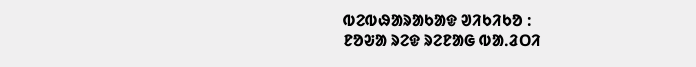ᱵᱮᱵᱷᱟᱨᱟᱠᱟᱫ ᱣᱤᱠᱤᱠᱚ :
ᱱᱚᱶᱟ ᱨᱮᱫ ᱨᱮᱱᱟᱜ ᱵᱟᱹᱲᱛᱤ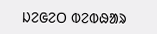ᱡᱮᱜᱮᱛ ᱵᱮᱵᱷᱟᱨ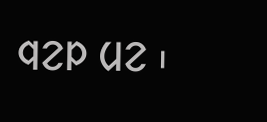ᱧᱮᱞ ᱢᱮ ᱾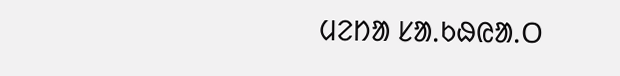ᱢᱮᱴᱟ ᱥᱟᱹᱠᱷᱭᱟᱹᱛ